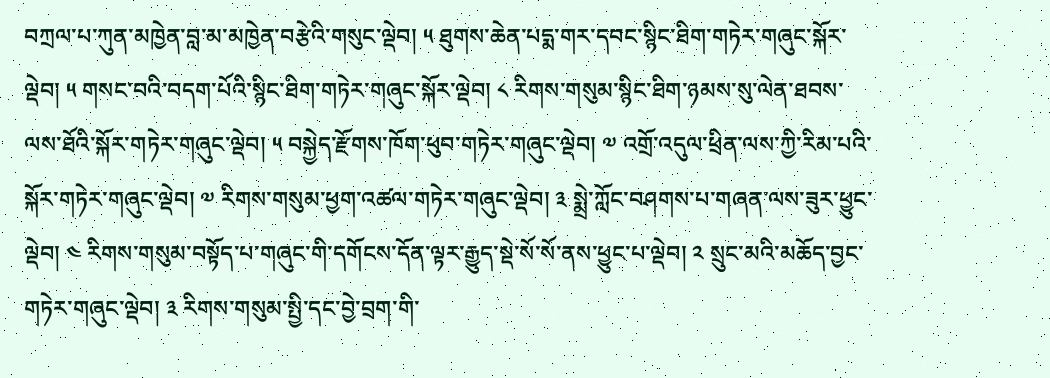བཀྲལ་པ་ཀུན་མཁྱེན་བླ་མ་མཁྱེན་བརྩེའི་གསུང་ལྡེབ། ༥ ཐུགས་ཆེན་པདྨ་གར་དབང་སྙིང་ཐིག་གཏེར་གཞུང་སྐོར་ལྡེབ། ༥ གསང་བའི་བདག་པོའི་སྙིང་ཐིག་གཏེར་གཞུང་སྐོར་ལྡེབ། ༨ རིགས་གསུམ་སྙིང་ཐིག་ཉམས་སུ་ལེན་ཐབས་ལས་ཐོའི་སྐོར་གཏེར་གཞུང་ལྡེབ། ༥ བསྐྱེད་རྫོགས་ཁོག་ཕུབ་གཏེར་གཞུང་ལྡེབ། ༧ འགྲོ་འདུལ་ཕྲིན་ལས་ཀྱི་རིམ་པའི་སྐོར་གཏེར་གཞུང་ལྡེབ། ༧ རིགས་གསུམ་ཕྱག་འཚལ་གཏེར་གཞུང་ལྡེབ། ༣ སྨྲེ་ཀློང་བཤགས་པ་གཞན་ལས་ཟུར་ཕྱུང་ལྡེབ། ༤ རིགས་གསུམ་བསྟོད་པ་གཞུང་གི་དགོངས་དོན་ལྟར་རྒྱུད་སྡེ་སོ་སོ་ནས་ཕྱུང་པ་ལྡེབ། ༢ སྲུང་མའི་མཆོད་བྱང་གཏེར་གཞུང་ལྡེབ། ༣ རིགས་གསུམ་སྤྱི་དང་བྱེ་བྲག་གི་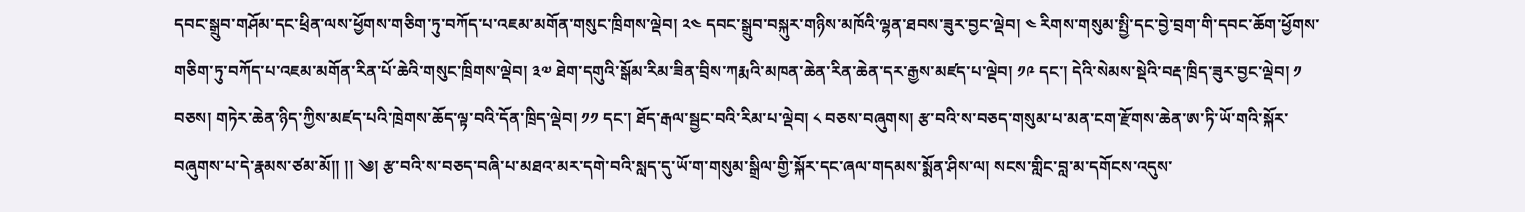དབང་སྒྲུབ་གཤོམ་དང་ཕྲིན་ལས་ཕྱོགས་གཅིག་ཏུ་བཀོད་པ་འཇམ་མགོན་གསུང་ཁྲིགས་ལྡེབ། ༢༤ དབང་སྒྲུབ་བསྐུར་གཉིས་མཁོའི་ལྷན་ཐབས་ཟུར་བྱང་ལྡེབ། ༤ རིགས་གསུམ་སྤྱི་དང་བྱེ་བྲག་གི་དབང་ཆོག་ཕྱོགས་གཅིག་ཏུ་བཀོད་པ་འཇམ་མགོན་རིན་པོ་ཆེའི་གསུང་ཁྲིགས་ལྡེབ། ༣༧ ཐེག་དགུའི་སྒོམ་རིམ་ཟིན་བྲིས་ཀརྨའི་མཁན་ཆེན་རིན་ཆེན་དར་རྒྱས་མཛད་པ་ལྡེབ། ༡༩ དང་། དེའི་སེམས་སྡེའི་བརྡ་ཁྲིད་ཟུར་བྱང་ལྡེབ། ༡ བཅས། གཏེར་ཆེན་ཉིད་ཀྱིས་མཛད་པའི་ཁྲེགས་ཆོད་ལྟ་བའི་དོན་ཁྲིད་ལྡེབ། ༡༡ དང་། ཐོད་རྒལ་སྦྱང་བའི་རིམ་པ་ལྡེབ། ༨ བཅས་བཞུགས། རྩ་བའི་ས་བཅད་གསུམ་པ་མན་ངག་རྫོགས་ཆེན་ཨ་ཏི་ཡོ་གའི་སྐོར་བཞུགས་པ་དེ་རྣམས་ཙམ་མོ།། །། ༄། རྩ་བའི་ས་བཅད་བཞི་པ་མཐའ་མར་དགེ་བའི་སླད་དུ་ཡོ་ག་གསུམ་སྒྲིལ་གྱི་སྐོར་དང་ཞལ་གདམས་སྨོན་ཤིས་ལ། སངས་གླིང་བླ་མ་དགོངས་འདུས་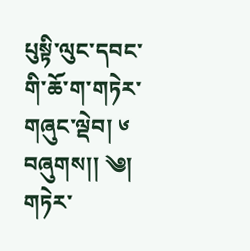པུསྟི་ལུང་དབང་གི་ཆོ་ག་གཏེར་གཞུང་ལྡེབ། ༦ བཞུགས།། ༄། གཏེར་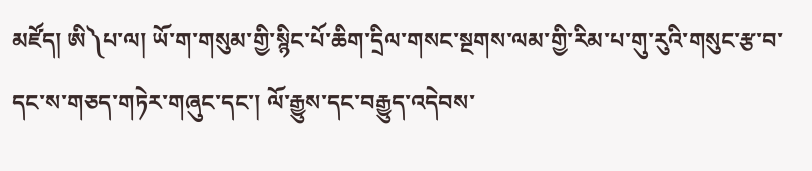མཛོད། ཨི༽པ་ལ། ཡོ་ག་གསུམ་གྱི་སྙིང་པོ་ཆིག་དྲིལ་གསང་སྔགས་ལམ་གྱི་རིམ་པ་གུ་རུའི་གསུང་རྩ་བ་དང་ས་གཅད་གཏེར་གཞུང་དང་། ལོ་རྒྱུས་དང་བརྒྱུད་འདེབས་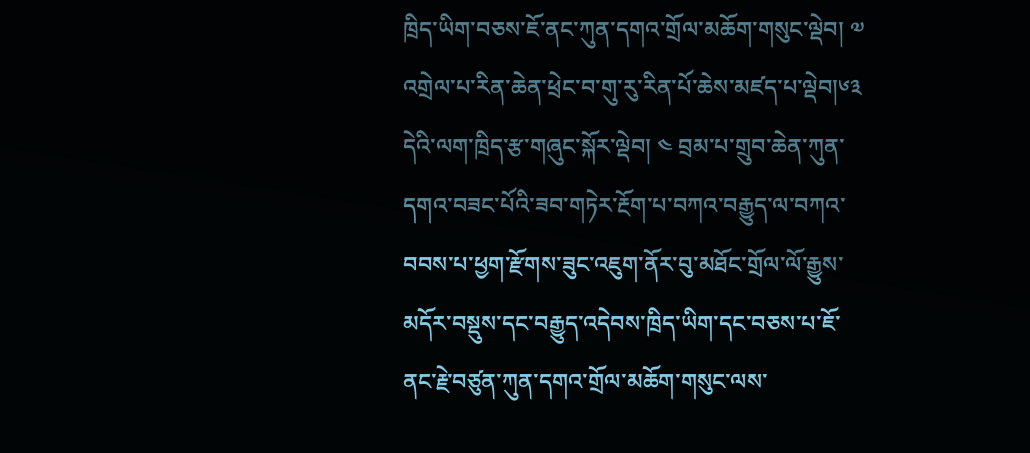ཁྲིད་ཡིག་བཅས་ཇོ་ནང་ཀུན་དགའ་གྲོལ་མཆོག་གསུང་ལྡེབ། ༧ འགྲེལ་པ་རིན་ཆེན་ཕྲེང་བ་གུ་རུ་རིན་པོ་ཆེས་མཛད་པ་ལྡེབ།༦༣ དེའི་ལག་ཁྲིད་རྩ་གཞུང་སྐོར་ལྡེབ། ༤ བྲམ་པ་གྲུབ་ཆེན་ཀུན་དགའ་བཟང་པོའི་ཟབ་གཏེར་རྔོག་པ་བཀའ་བརྒྱུད་ལ་བཀའ་བབས་པ་ཕྱག་རྫོགས་ཟུང་འཇུག་ནོར་བུ་མཐོང་གྲོལ་ལོ་རྒྱུས་མདོར་བསྡུས་དང་བརྒྱུད་འདེབས་ཁྲིད་ཡིག་དང་བཅས་པ་ཇོ་ནང་རྗེ་བཙུན་ཀུན་དགའ་གྲོལ་མཆོག་གསུང་ལས་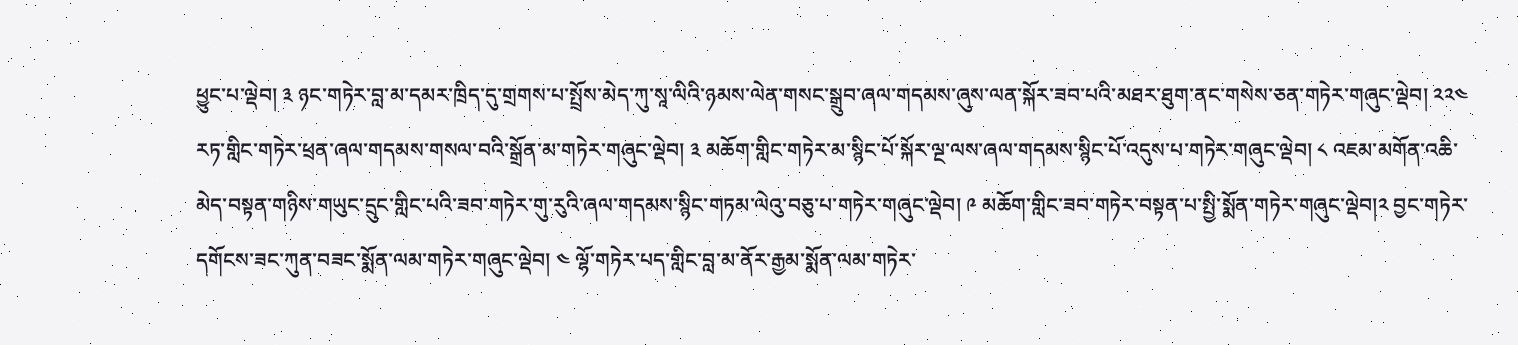ཕྱུང་པ་ལྡེབ། ༣ ཉང་གཏེར་བླ་མ་དམར་ཁྲིད་དུ་གྲགས་པ་སྤྲོས་མེད་ཀུ་སཱ་ལིའི་ཉམས་ལེན་གསང་སྒྲུབ་ཞལ་གདམས་ཞུས་ལན་སྐོར་ཟབ་པའི་མཐར་ཐུག་ནང་གསེས་ཅན་གཏེར་གཞུང་ལྡེབ། ༢༢༤ རཏ་གླིང་གཏེར་ཕྲན་ཞལ་གདམས་གསལ་བའི་སྒྲོན་མ་གཏེར་གཞུང་ལྡེབ། ༣ མཆོག་གླིང་གཏེར་མ་སྙིང་པོ་སྐོར་ལྔ་ལས་ཞལ་གདམས་སྙིང་པོ་འདུས་པ་གཏེར་གཞུང་ལྡེབ། ༨ འཇམ་མགོན་འཆི་མེད་བསྟན་གཉིས་གཡུང་དྲུང་གླིང་པའི་ཟབ་གཏེར་གུ་རུའི་ཞལ་གདམས་སྙིང་གཏམ་ལེའུ་བཅུ་པ་གཏེར་གཞུང་ལྡེབ། ༩ མཆོག་གླིང་ཟབ་གཏེར་བསྟན་པ་སྤྱི་སྨོན་གཏེར་གཞུང་ལྡེབ།༢ བྱང་གཏེར་དགོངས་ཟང་ཀུན་བཟང་སྨོན་ལམ་གཏེར་གཞུང་ལྡེབ། ༤ ལྷོ་གཏེར་པད་གླིང་བླ་མ་ནོར་རྒྱམ་སྨོན་ལམ་གཏེར་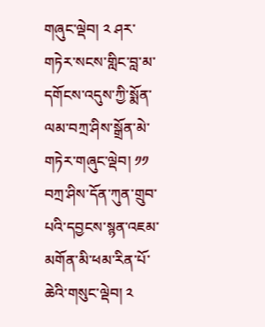གཞུང་ལྡེབ། ༢ ཤར་གཏེར་སངས་གླིང་བླ་མ་དགོངས་འདུས་ཀྱི་སྨོན་ལམ་བཀྲ་ཤིས་སྒྲོན་མེ་གཏེར་གཞུང་ལྡེབ། ༡༡ བཀྲ་ཤིས་དོན་ཀུན་གྲུབ་པའི་དབྱངས་སྙན་འཇམ་མགོན་མི་ཕམ་རིན་པོ་ཆེའི་གསུང་ལྡེབ། ༢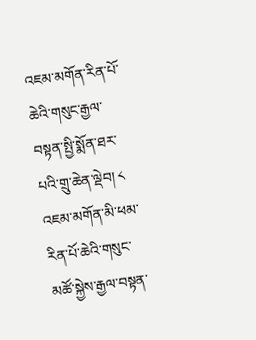འཇམ་མགོན་རིན་པོ་ཆེའི་གསུང་རྒྱལ་བསྟན་སྤྱི་སྨོན་ཐར་པའི་གྲུ་ཆེན་ལྡེབ། ༨ འཇམ་མགོན་མི་ཕམ་རིན་པོ་ཆེའི་གསུང་མཚོ་སྐྱེས་རྒྱལ་བསྟན་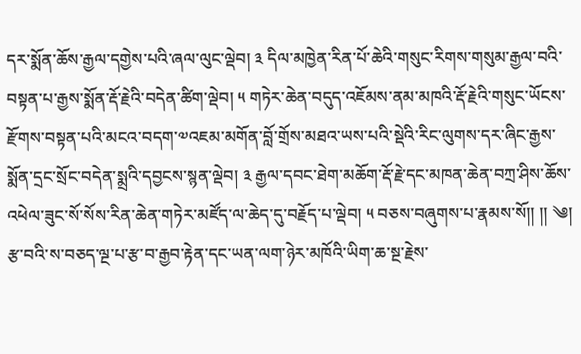དར་སྨོན་ཆོས་རྒྱལ་དགྱེས་པའི་ཞལ་ལུང་ལྡེབ། ༣ དིལ་མཁྱེན་རིན་པོ་ཆེའི་གསུང་རིགས་གསུམ་རྒྱལ་བའི་བསྟན་པ་རྒྱས་སྨོན་རྡོ་རྗེའི་བདེན་ཚིག་ལྡེབ། ༥ གཏེར་ཆེན་བདུད་འཇོམས་ནམ་མཁའི་རྡོ་རྗེའི་གསུང་ཡོངས་རྫོགས་བསྟན་པའི་མངའ་བདག་༧འཇམ་མགོན་བློ་གྲོས་མཐའ་ཡས་པའི་སྡེའི་རིང་ལུགས་དར་ཞིང་རྒྱས་སྨོན་དྲང་སྲོང་བདེན་སྨྲའི་དབྱངས་སྙན་ལྡེབ། ༣ རྒྱལ་དབང་ཐེག་མཆོག་རྡོ་རྗེ་དང་མཁན་ཆེན་བཀྲ་ཤིས་ཆོས་འཕེལ་ཟུང་སོ་སོས་རིན་ཆེན་གཏེར་མཛོད་ལ་ཆེད་དུ་བརྗོད་པ་ལྡེབ། ༥ བཅས་བཞུགས་པ་རྣམས་སོ།། །། ༄། རྩ་བའི་ས་བཅད་ལྔ་པ་རྩ་བ་རྒྱབ་རྟེན་དང་ཡན་ལག་ཉེར་མཁོའི་ཡིག་ཆ་སྔ་རྗེས་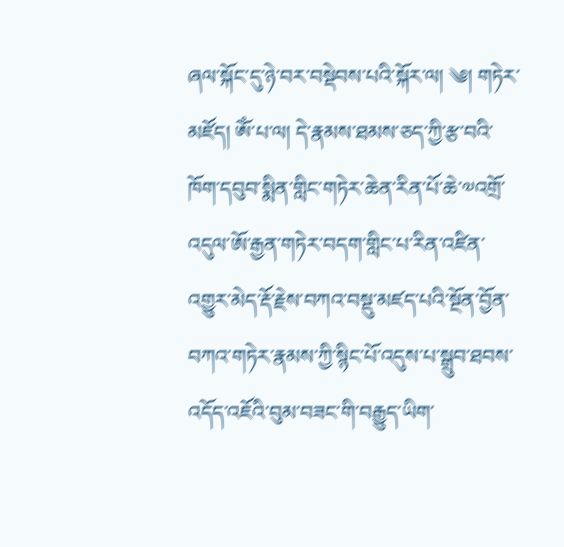ཞལ་སྐོང་དུ་ཉེ་བར་བསྡེབས་པའི་སྐོར་ལ། ༄། གཏེར་མཛོད། ཨོཾ་པ་ལ། དེ་རྣམས་ཐམས་ཅད་ཀྱི་རྩ་བའི་ཁོག་དབུབ་སྨིན་གླིང་གཏེར་ཆེན་རིན་པོ་ཆེ་༧འགྲོ་འདུལ་ཨོ་རྒྱན་གཏེར་བདག་གླིང་པ་རིན་འཛིན་འགྱུར་མེད་རྡོ་རྗེས་བཀའ་བསྡུ་མཛད་པའི་སྔོན་བྱོན་བཀའ་གཏེར་རྣམས་ཀྱི་སྙིང་པོ་འདུས་པ་སྒྲུབ་ཐབས་འདོད་འཇོའི་བུམ་བཟང་གི་བརྒྱུད་ཡིག་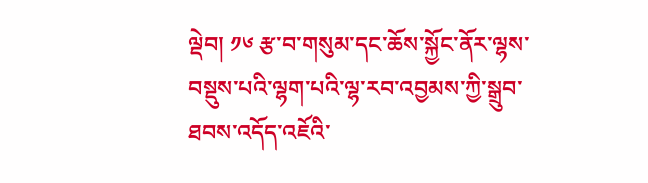ལྡེབ། ༡༦ རྩ་བ་གསུམ་དང་ཆོས་སྐྱོང་ནོར་ལྷས་བསྡུས་པའི་ལྷག་པའི་ལྷ་རབ་འབྱམས་ཀྱི་སྒྲུབ་ཐབས་འདོད་འཇོའི་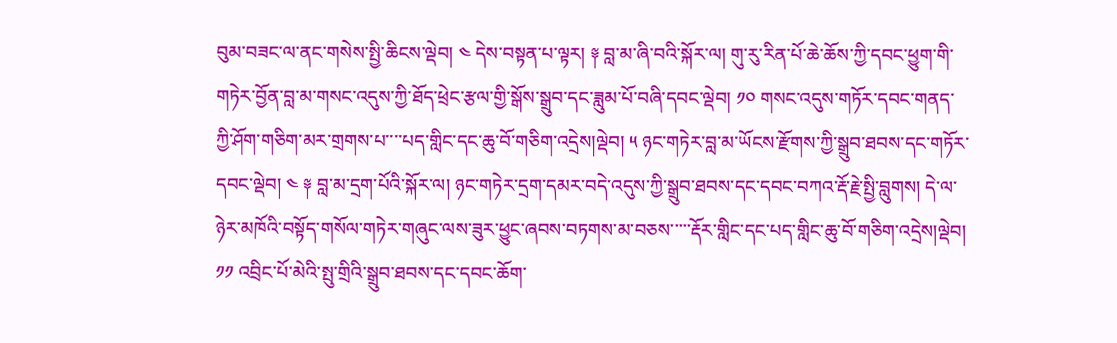བུམ་བཟང་ལ་ནང་གསེས་སྤྱི་ཆིངས་ལྡེབ། ༤ དེས་བསྟན་པ་ལྟར། ༈ བླ་མ་ཞི་བའི་སྐོར་ལ། གུ་རུ་རིན་པོ་ཆེ་ཆོས་ཀྱི་དབང་ཕྱུག་གི་གཏེར་བྱོན་བླ་མ་གསང་འདུས་ཀྱི་ཐོད་ཕྲེང་རྩལ་གྱི་སྒོས་སྒྲུབ་དང་ཟླུམ་པོ་བཞི་དབང་ལྡེབ། ༡༠ གསང་འདུས་གཏོར་དབང་གནད་ཀྱི་ཤོག་གཅིག་མར་གྲགས་པ་་་་པད་གླིང་དང་ཆུ་བོ་གཅིག་འདྲེས།ལྡེབ། ༥ ཉང་གཏེར་བླ་མ་ཡོངས་རྫོགས་ཀྱི་སྒྲུབ་ཐབས་དང་གཏོར་དབང་ལྡེབ། ༤ ༈ བླ་མ་དྲག་པོའི་སྐོར་ལ། ཉང་གཏེར་དྲག་དམར་བདེ་འདུས་ཀྱི་སྒྲུབ་ཐབས་དང་དབང་བཀའ་རྡོ་རྗེ་སྤྱི་བླུགས། དེ་ལ་ཉེར་མཁོའི་བསྟོད་གསོལ་གཏེར་གཞུང་ལས་ཟུར་ཕྱུང་ཞབས་བཏགས་མ་བཅས་་་་་རྡོར་གླིང་དང་པད་གླིང་ཆུ་བོ་གཅིག་འདྲེས།ལྡེབ། ༡༡ འབྲིང་པོ་མེའི་སྤུ་གྲིའི་སྒྲུབ་ཐབས་དང་དབང་ཆོག་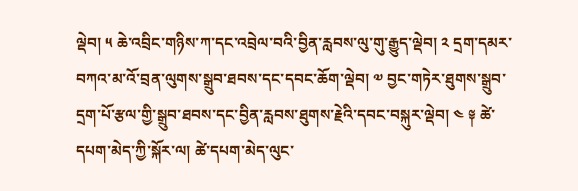ལྡེབ། ༥ ཆེ་འབྲིང་གཉིས་ཀ་དང་འབྲེལ་བའི་བྱིན་རླབས་ལུ་གུ་རྒྱུད་ལྡེབ། ༢ དྲག་དམར་བཀའ་མ་འོ་བྲན་ལུགས་སྒྲུབ་ཐབས་དང་དབང་ཆོག་ལྡེབ། ༧ བྱང་གཏེར་ཐུགས་སྒྲུབ་དྲག་པོ་རྩལ་གྱི་སྒྲུབ་ཐབས་དང་བྱིན་རླབས་ཐུགས་རྗེའི་དབང་བསྐུར་ལྡེབ། ༤ ༈ ཚེ་དཔག་མེད་ཀྱི་སྐོར་ལ། ཚེ་དཔག་མེད་ལུང་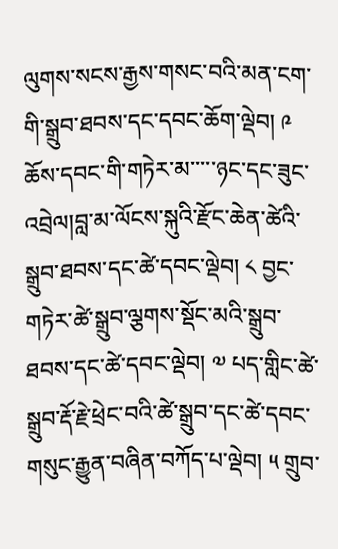ལུགས་སངས་རྒྱས་གསང་བའི་མན་ངག་གི་སྒྲུབ་ཐབས་དང་དབང་ཆོག་ལྡེབ། ༩ ཆོས་དབང་གི་གཏེར་མ་་་་་ཉང་དང་ཟུང་འབྲེལ།བླ་མ་ལོངས་སྐུའི་རྫོང་ཆེན་ཚེའི་སྒྲུབ་ཐབས་དང་ཚེ་དབང་ལྡེབ། ༨ བྱང་གཏེར་ཚེ་སྒྲུབ་ལྕགས་སྡོང་མའི་སྒྲུབ་ཐབས་དང་ཚེ་དབང་ལྡེབ། ༧ པད་གླིང་ཚེ་སྒྲུབ་རྡོ་རྗེ་ཕྲེང་བའི་ཚེ་སྒྲུབ་དང་ཚེ་དབང་གསུང་རྒྱུན་བཞིན་བཀོད་པ་ལྡེབ། ༥ གྲུབ་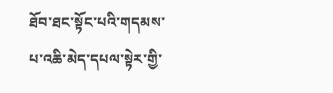ཐོབ་ཐང་སྟོང་པའི་གདམས་པ་འཆི་མེད་དཔལ་སྟེར་གྱི་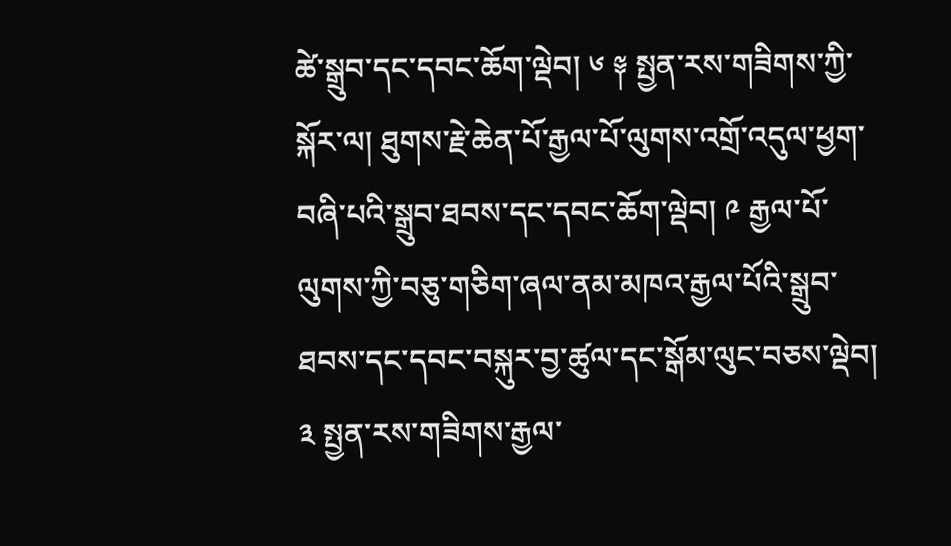ཚེ་སྒྲུབ་དང་དབང་ཆོག་ལྡེབ། ༦ ༈ སྤྱན་རས་གཟིགས་ཀྱི་སྐོར་ལ། ཐུགས་རྗེ་ཆེན་པོ་རྒྱལ་པོ་ལུགས་འགྲོ་འདུལ་ཕྱག་བཞི་པའི་སྒྲུབ་ཐབས་དང་དབང་ཆོག་ལྡེབ། ༩ རྒྱལ་པོ་ལུགས་ཀྱི་བཅུ་གཅིག་ཞལ་ནམ་མཁའ་རྒྱལ་པོའི་སྒྲུབ་ཐབས་དང་དབང་བསྐུར་བྱ་ཚུལ་དང་སྒོམ་ལུང་བཅས་ལྡེབ། ༣ སྤྱན་རས་གཟིགས་རྒྱལ་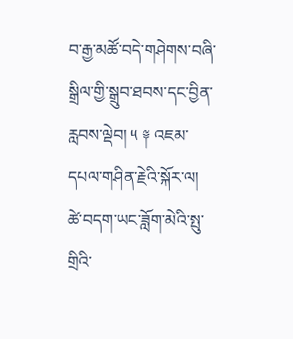བ་རྒྱ་མཚོ་བདེ་གཤེགས་བཞི་སྒྲིལ་གྱི་སྒྲུབ་ཐབས་དང་བྱིན་རླབས་ལྡེབ། ༥ ༈ འཇམ་དཔལ་གཤིན་རྗེའི་སྐོར་ལ། ཚེ་བདག་ཡང་ཟློག་མེའི་སྤུ་གྲིའི་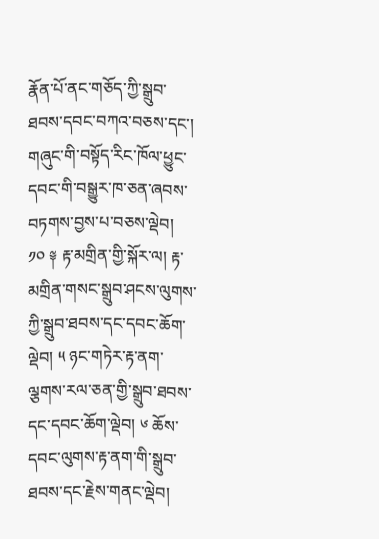རྣོན་པོ་ནང་གཅོད་ཀྱི་སྒྲུབ་ཐབས་དབང་བཀའ་བཅས་དང་། གཞུང་གི་བསྟོད་རིང་ཁོལ་ཕྱུང་དབང་གི་བསྒྱུར་ཁ་ཅན་ཞབས་བཏགས་བྱས་པ་བཅས་ལྡེབ། ༡༠ ༈ རྟ་མགྲིན་གྱི་སྐོར་ལ། རྟ་མགྲིན་གསང་སྒྲུབ་ཤངས་ལུགས་ཀྱི་སྒྲུབ་ཐབས་དང་དབང་ཆོག་ལྡེབ། ༥ ཉང་གཏེར་རྟ་ནག་ལྕགས་རལ་ཅན་གྱི་སྒྲུབ་ཐབས་དང་དབང་ཆོག་ལྡེབ། ༦ ཆོས་དབང་ལུགས་རྟ་ནག་གི་སྒྲུབ་ཐབས་དང་རྗེས་གནང་ལྡེབ།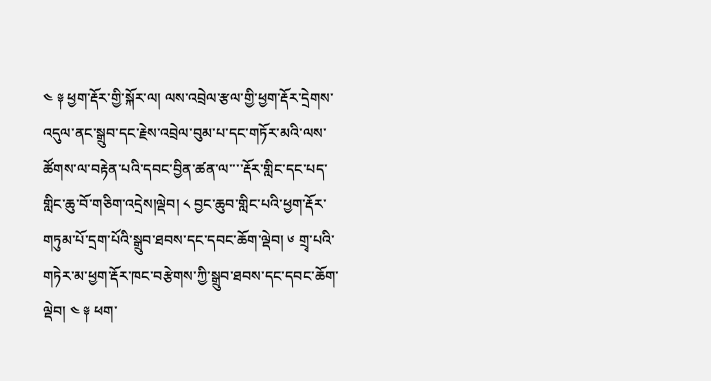༤ ༈ ཕྱག་རྡོར་གྱི་སྐོར་ལ། ལས་འབྲེལ་རྩལ་གྱི་ཕྱག་རྡོར་དྲེགས་འདུལ་ནང་སྒྲུབ་དང་རྗེས་འབྲེལ་བུམ་པ་དང་གཏོར་མའི་ལས་ཚོགས་ལ་བརྟེན་པའི་དབང་བྱིན་ཚན་ལ་་་་རྡོར་གླིང་དང་པད་གླིང་ཆུ་བོ་གཅིག་འདྲེས།ལྡེབ། ༨ བྱང་ཆུབ་གླིང་པའི་ཕྱག་རྡོར་གཏུམ་པོ་དྲག་པོའི་སྒྲུབ་ཐབས་དང་དབང་ཆོག་ལྡེབ། ༦ གྲྭ་པའི་གཏེར་མ་ཕྱག་རྡོར་ཁང་བརྩེགས་ཀྱི་སྒྲུབ་ཐབས་དང་དབང་ཆོག་ལྡེབ། ༤ ༈ ཕག་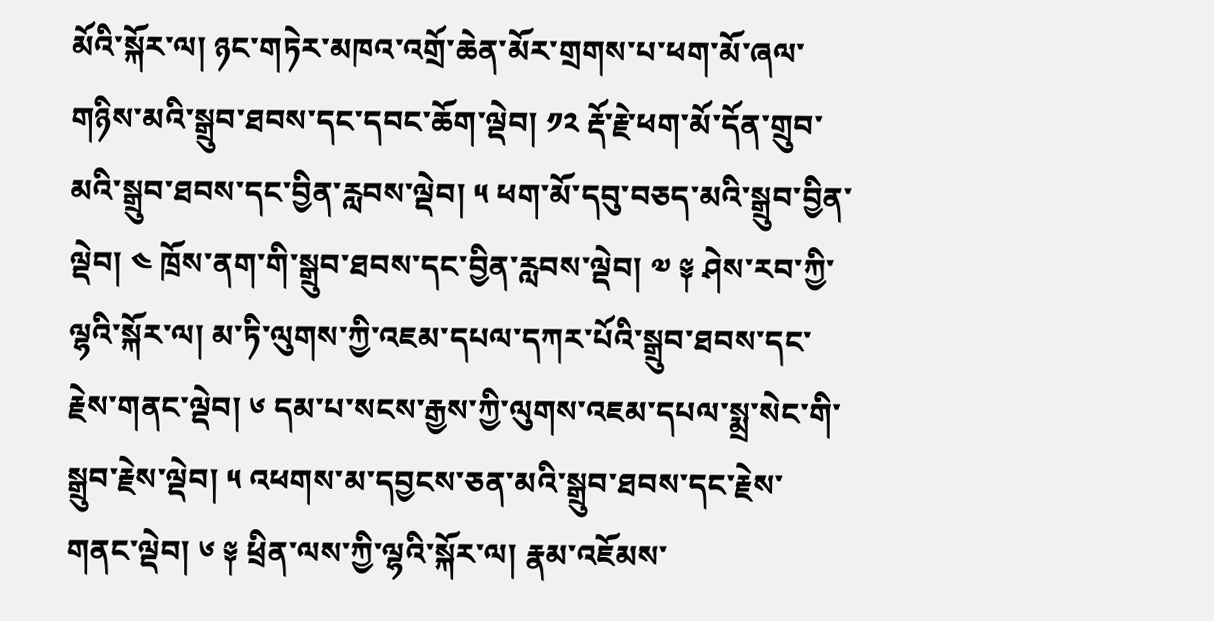མོའི་སྐོར་ལ། ཉང་གཏེར་མཁའ་འགྲོ་ཆེན་མོར་གྲགས་པ་ཕག་མོ་ཞལ་གཉིས་མའི་སྒྲུབ་ཐབས་དང་དབང་ཆོག་ལྡེབ། ༡༢ རྡོ་རྗེ་ཕག་མོ་དོན་གྲུབ་མའི་སྒྲུབ་ཐབས་དང་བྱིན་རླབས་ལྡེབ། ༥ ཕག་མོ་དབུ་བཅད་མའི་སྒྲུབ་བྱིན་ལྡེབ། ༤ ཁྲོས་ནག་གི་སྒྲུབ་ཐབས་དང་བྱིན་རླབས་ལྡེབ། ༧ ༈ ཤེས་རབ་ཀྱི་ལྷའི་སྐོར་ལ། མ་ཏི་ལུགས་ཀྱི་འཇམ་དཔལ་དཀར་པོའི་སྒྲུབ་ཐབས་དང་རྗེས་གནང་ལྡེབ། ༦ དམ་པ་སངས་རྒྱས་ཀྱི་ལུགས་འཇམ་དཔལ་སྨྲ་སེང་གི་སྒྲུབ་རྗེས་ལྡེབ། ༥ འཕགས་མ་དབྱངས་ཅན་མའི་སྒྲུབ་ཐབས་དང་རྗེས་གནང་ལྡེབ། ༦ ༈ ཕྲིན་ལས་ཀྱི་ལྷའི་སྐོར་ལ། རྣམ་འཇོམས་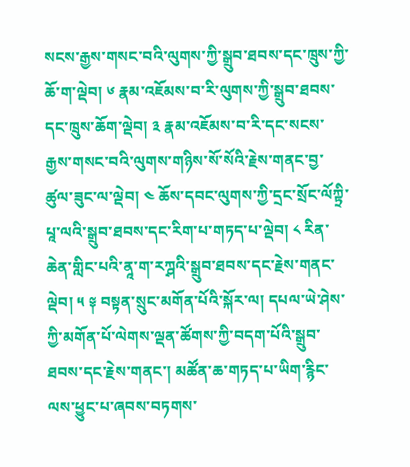སངས་རྒྱས་གསང་བའི་ལུགས་ཀྱི་སྒྲུབ་ཐབས་དང་ཁྲུས་ཀྱི་ཆོ་ག་ལྡེབ། ༦ རྣམ་འཇོམས་བ་རི་ལུགས་ཀྱི་སྒྲུབ་ཐབས་དང་ཁྲུས་ཆོག་ལྡེབ། ༣ རྣམ་འཇོམས་བ་རི་དང་སངས་རྒྱས་གསང་བའི་ལུགས་གཉིས་སོ་སོའི་རྗེས་གནང་བྱ་ཚུལ་ཟུང་ལ་ལྡེབ། ༤ ཆོས་དབང་ལུགས་ཀྱི་དྲང་སྲོང་ལོཀྟྲི་པཱ་ལའི་སྒྲུབ་ཐབས་དང་རིག་པ་གཏད་པ་ལྡེབ། ༨ རིན་ཆེན་གླིང་པའི་ནཱ་ག་རཀྴའི་སྒྲུབ་ཐབས་དང་རྗེས་གནང་ལྡེབ། ༥ ༈ བསྟན་སྲུང་མགོན་པོའི་སྐོར་ལ། དཔལ་ཡེ་ཤེས་ཀྱི་མགོན་པོ་ལེགས་ལྡན་ཚོགས་ཀྱི་བདག་པོའི་སྒྲུབ་ཐབས་དང་རྗེས་གནང་། མཚོན་ཆ་གཏད་པ་ཡིག་རྙིང་ལས་ཕྱུང་པ་ཞབས་བཏགས་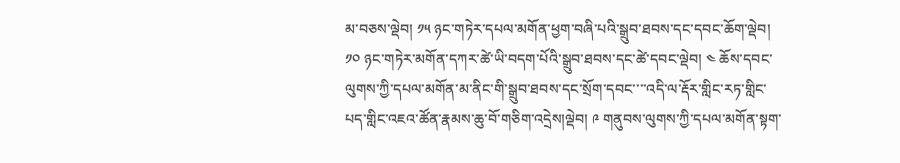མ་བཅས་ལྡེབ། ༡༥ ཉང་གཏེར་དཔལ་མགོན་ཕྱག་བཞི་པའི་སྒྲུབ་ཐབས་དང་དབང་ཆོག་ལྡེབ། ༡༠ ཉང་གཏེར་མགོན་དཀར་ཚེ་ཡི་བདག་པོའི་སྒྲུབ་ཐབས་དང་ཚེ་དབང་ལྡེབ། ༤ ཆོས་དབང་ལུགས་ཀྱི་དཔལ་མགོན་མ་ནིང་གི་སྒྲུབ་ཐབས་དང་སྲོག་དབང་་་་འདི་ལ་རྡོར་གླིང་རཏ་གླིང་པད་གླིང་འཇའ་ཚོན་རྣམས་ཆུ་བོ་གཅིག་འདྲེས།ལྡེབ། ༩ གནུབས་ལུགས་ཀྱི་དཔལ་མགོན་སྟག་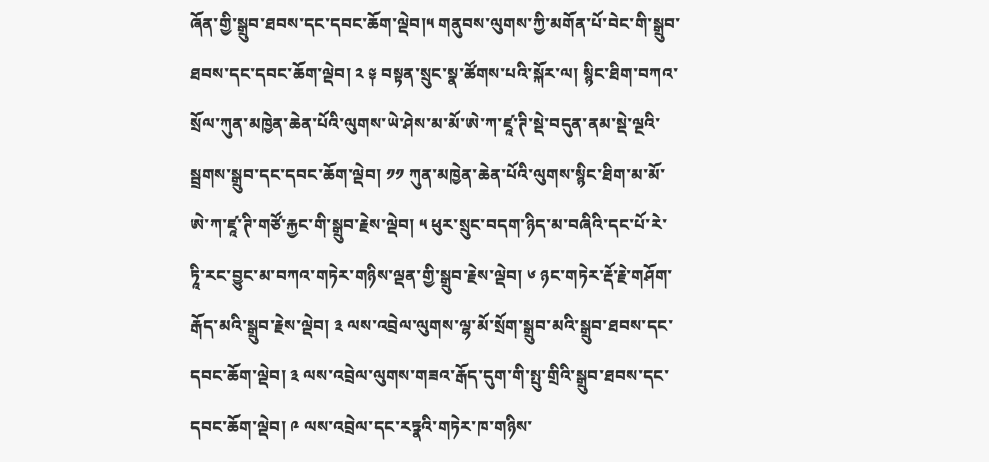ཞོན་གྱི་སྒྲུབ་ཐབས་དང་དབང་ཆོག་ལྡེབ།༥ གནུབས་ལུགས་ཀྱི་མགོན་པོ་བེང་གི་སྒྲུབ་ཐབས་དང་དབང་ཆོག་ལྡེབ། ༢ ༈ བསྟན་སྲུང་སྣ་ཚོགས་པའི་སྐོར་ལ། སྙིང་ཐིག་བཀའ་སྲོལ་ཀུན་མཁྱེན་ཆེན་པོའི་ལུགས་ཡེ་ཤེས་མ་མོ་ཨེ་ཀ་ཛཱ་ཊི་སྡེ་བདུན་ནམ་སྡེ་ལྔའི་སྦྲགས་སྒྲུབ་དང་དབང་ཆོག་ལྡེབ། ༡༡ ཀུན་མཁྱེན་ཆེན་པོའི་ལུགས་སྙིང་ཐིག་མ་མོ་ཨེ་ཀ་ཛཱ་ཊི་གཙོ་རྐྱང་གི་སྒྲུབ་རྗེས་ལྡེབ། ༥ ཕུར་སྲུང་བདག་ཉིད་མ་བཞིའི་དང་པོ་རེ་ཏཱི་རང་བྱུང་མ་བཀའ་གཏེར་གཉིས་ལྡན་གྱི་སྒྲུབ་རྗེས་ལྡེབ། ༦ ཉང་གཏེར་རྡོ་རྗེ་གཤོག་རྒོད་མའི་སྒྲུབ་རྗེས་ལྡེབ། ༣ ལས་འབྲེལ་ལུགས་ལྷ་མོ་སྲོག་སྒྲུབ་མའི་སྒྲུབ་ཐབས་དང་དབང་ཆོག་ལྡེབ། ༣ ལས་འབྲེལ་ལུགས་གཟའ་རྒོད་དུག་གི་སྤུ་གྲིའི་སྒྲུབ་ཐབས་དང་དབང་ཆོག་ལྡེབ། ༩ ལས་འབྲེལ་དང་རཏྣའི་གཏེར་ཁ་གཉིས་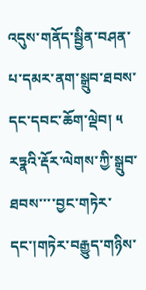འདུས་གནོད་སྦྱིན་བཤན་པ་དམར་ནག་སྒྲུབ་ཐབས་དང་དབང་ཆོག་ལྡེབ། ༥ རཏྣའི་རྡོར་ལེགས་ཀྱི་སྒྲུབ་ཐབས་་་་བྱང་གཏེར་དང་།གཏེར་བརྒྱུད་གཉིས་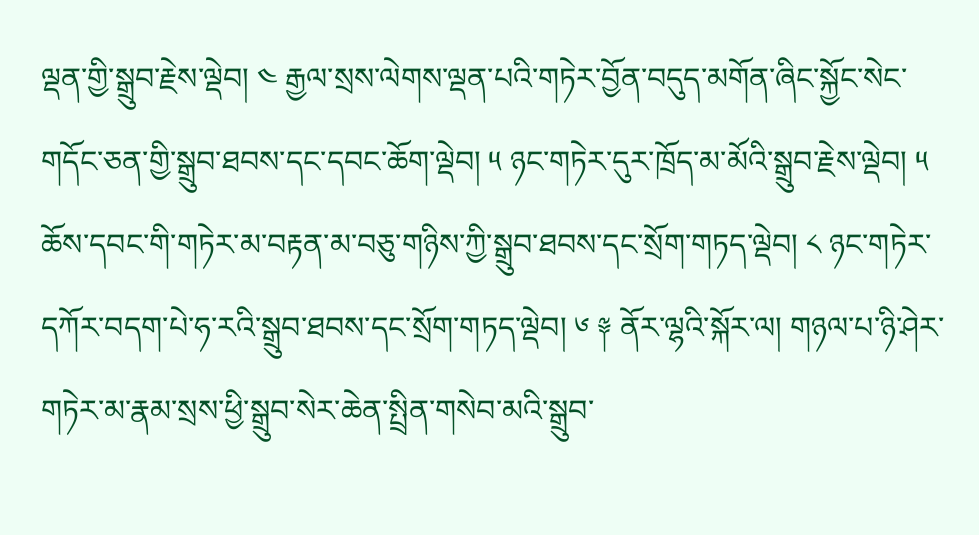ལྡན་གྱི་སྒྲུབ་རྗེས་ལྡེབ། ༤ རྒྱལ་སྲས་ལེགས་ལྡན་པའི་གཏེར་བྱོན་བདུད་མགོན་ཞིང་སྐྱོང་སེང་གདོང་ཅན་གྱི་སྒྲུབ་ཐབས་དང་དབང་ཆོག་ལྡེབ། ༥ ཉང་གཏེར་དུར་ཁྲོད་མ་མོའི་སྒྲུབ་རྗེས་ལྡེབ། ༥ ཆོས་དབང་གི་གཏེར་མ་བརྟན་མ་བཅུ་གཉིས་ཀྱི་སྒྲུབ་ཐབས་དང་སྲོག་གཏད་ལྡེབ། ༨ ཉང་གཏེར་དཀོར་བདག་པེ་ཧ་རའི་སྒྲུབ་ཐབས་དང་སྲོག་གཏད་ལྡེབ། ༦ ༈ ནོར་ལྷའི་སྐོར་ལ། གཉལ་པ་ཉི་ཤེར་གཏེར་མ་རྣམ་སྲས་ཕྱི་སྒྲུབ་སེར་ཆེན་སྤྲིན་གསེབ་མའི་སྒྲུབ་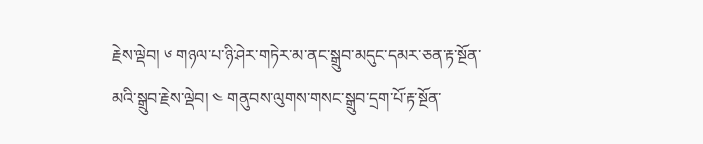རྗེས་ལྡེབ། ༦ གཉལ་པ་ཉི་ཤེར་གཏེར་མ་ནང་སྒྲུབ་མདུང་དམར་ཅན་རྟ་སྔོན་མའི་སྒྲུབ་རྗེས་ལྡེབ། ༤ གནུབས་ལུགས་གསང་སྒྲུབ་དྲག་པོ་རྟ་སྔོན་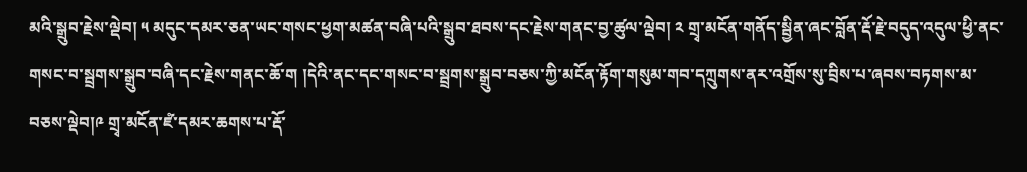མའི་སྒྲུབ་རྗེས་ལྡེབ། ༥ མདུང་དམར་ཅན་ཡང་གསང་ཕྱག་མཚན་བཞི་པའི་སྒྲུབ་ཐབས་དང་རྗེས་གནང་བྱ་ཚུལ་ལྡེབ། ༢ གྲྭ་མངོན་གནོད་སྦྱིན་ཞང་བློན་རྡོ་རྗེ་བདུད་འདུལ་ཕྱི་ནང་གསང་བ་སྦྲགས་སྒྲུབ་བཞི་དང་རྗེས་གནང་ཆོ་ག །དེའི་ནང་དང་གསང་བ་སྦྲགས་སྒྲུབ་བཅས་ཀྱི་མངོན་རྟོག་གསུམ་གབ་དཀྲུགས་ནར་འགྲོས་སུ་བྲིས་པ་ཞབས་བཏགས་མ་བཅས་ལྡེབ།༩ གྲྭ་མངོན་ཛཾ་དམར་ཆགས་པ་རྡོ་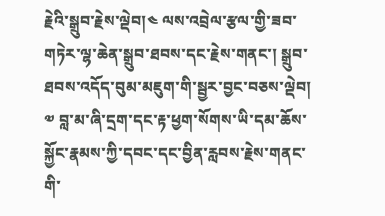རྗེའི་སྒྲུབ་རྗེས་ལྡེབ།༤ ལས་འབྲེལ་རྩལ་གྱི་ཟབ་གཏེར་ལྷ་ཆེན་སྒྲུབ་ཐབས་དང་རྗེས་གནང་། སྒྲུབ་ཐབས་འདོད་བུམ་མཇུག་གི་སྦྱར་བྱང་བཅས་ལྡེབ། ༧ བླ་མ་ཞི་དྲག་དང་རྟ་ཕྱག་སོགས་ཡི་དམ་ཆོས་སྐྱོང་རྣམས་ཀྱི་དབང་དང་བྱིན་རླབས་རྗེས་གནང་གི་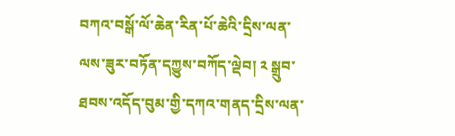བཀའ་བསྒོ་ལོ་ཆེན་རིན་པོ་ཆེའི་དྲིས་ལན་ལས་ཟུར་བཏོན་དཀྱུས་བཀོད་ལྡེབ། ༢ སྒྲུབ་ཐབས་འདོད་བུམ་གྱི་དཀའ་གནད་དྲིས་ལན་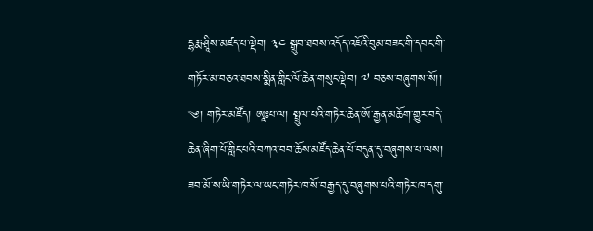དྷརྨ་ཤྲཱིས་མཛད་པ་ལྡེབ། ༣༤ སྒྲུབ་ཐབས་འདོད་འཇོའི་བུམ་བཟང་གི་དབང་གི་གཏོར་མ་བཅའ་ཐབས་སྨིན་གླིང་ལོ་ཆེན་གསུང་ལྡེབ། ༧ བཅས་བཞུགས་སོ།། ༄། གཏེར་མཛོད། ཨཱཿཔ་ལ། སྤྲུལ་པའི་གཏེར་ཆེན་ཨོ་རྒྱན་མཆོག་གྱུར་བདེ་ཆེན་ཞིག་པོ་གླིང་པའི་བཀའ་བབ་ཆོས་མཛོད་ཆེན་པོ་བདུན་དུ་བཞུགས་པ་ལས། ཟབ་མོ་ས་ཡི་གཏེར་ལ་ཡང་གཏེར་ཁ་སོ་བརྒྱད་དུ་བཞུགས་པའི་གཏེར་ཁ་དགུ་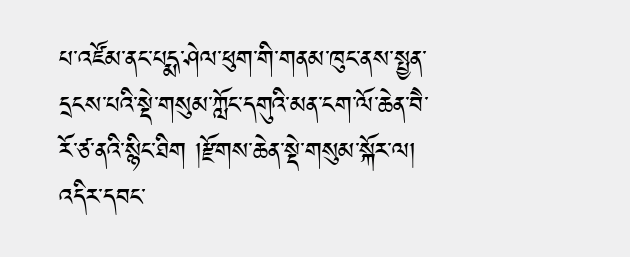པ་འཛོམ་ནང་པདྨ་ཤེལ་ཕུག་གི་གནམ་ཁུང་ནས་སྤྱན་དྲངས་པའི་སྡེ་གསུམ་ཀློང་དགུའི་མན་ངག་ལོ་ཆེན་བཻ་རོ་ཙ་ནའི་སྙིང་ཐིག །རྫོགས་ཆེན་སྡེ་གསུམ་སྐོར་ལ། འདིར་དབང་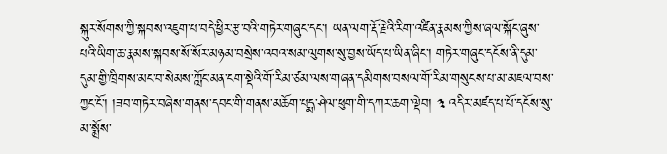སྐུར་སོགས་ཀྱི་སྐབས་འཇུག་པ་བདེ་ཕྱིར་རྩ་བའི་གཏེར་གཞུང་དང་། ཡན་ལག་རྡོ་རྗེའི་རིག་འཛིན་རྣམས་ཀྱིས་ཞལ་སྐོང་ཞུས་པའི་ཡིག་ཆ་རྣམས་སྐབས་སོ་སོར་མཉམ་བསྲེས་འབའ་སམ་ལུགས་སུ་བྱས་ཡོད་པ་ཡིན་ཞིང་། གཏེར་གཞུང་དངོས་ནི་དུམ་དུམ་གྱི་ཁྲིགས་མང་བ་སེམས་ཀློང་མན་ངག་སྡེའི་གོ་རིམ་ཙམ་ལས་གཞན་དམིགས་བསལ་གོ་རིམ་གསུངས་པ་མ་མཇལ་བས་ཀྱང་ངོ་། །ཟབ་གཏེར་བཞེས་གནས་དབང་གི་གནས་མཆོག་པདྨ་ཤེལ་ཕུག་གི་དཀར་ཆག་ལྡེབ། ༣ འདིར་མཛད་པ་པོ་དངོས་སུ་མ་སྨྲོས་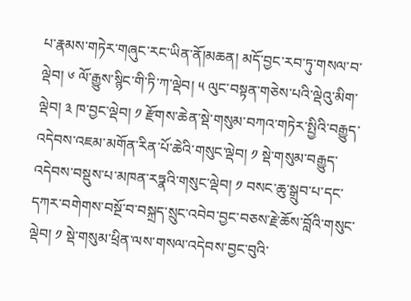པ་རྣམས་གཏེར་གཞུང་རང་ཡིན་ནོ།མཆན། མདོ་བྱང་རབ་ཏུ་གསལ་བ་ལྡེབ། ༦ ལོ་རྒྱུས་སྙིང་གི་ཏི་ཀ་ལྡེབ། ༥ ལུང་བསྟན་གཅེས་པའི་ལྡེའུ་མིག་ལྡེབ། ༣ ཁ་བྱང་ལྡེབ། ༡ རྫོགས་ཆེན་སྡེ་གསུམ་བཀའ་གཏེར་སྤྱིའི་བརྒྱུད་འདེབས་འཇམ་མགོན་རིན་པོ་ཆེའི་གསུང་ལྡེབ། ༡ སྡེ་གསུམ་བརྒྱུད་འདེབས་བསྡུས་པ་མཁན་རཏྣའི་གསུང་ལྡེབ། ༡ བསང་ཆུ་སྒྲུབ་པ་དང་དཀར་བགེགས་བསྔོ་བ་བསྐྲད་སྲུང་འབེབ་བྱང་བཅས་རྗེ་ཆོས་བློའི་གསུང་ལྡེབ། ༡ སྡེ་གསུམ་ཕྲིན་ལས་གསལ་འདེབས་བྱང་བུའི་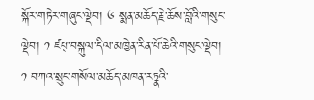སྐོར་གཏེར་གཞུང་ལྡེབ། ༦ སྨན་མཆོད་རྗེ་ཆོས་བློའི་གསུང་ལྡེབ། ༡ ཛཔ྄་བསྐུལ་དིལ་མཁྱེན་རིན་པོ་ཆེའི་གསུང་ལྡེབ། ༡ བཀའ་སྲུང་གསོལ་མཆོད་མཁན་རཏྣའི་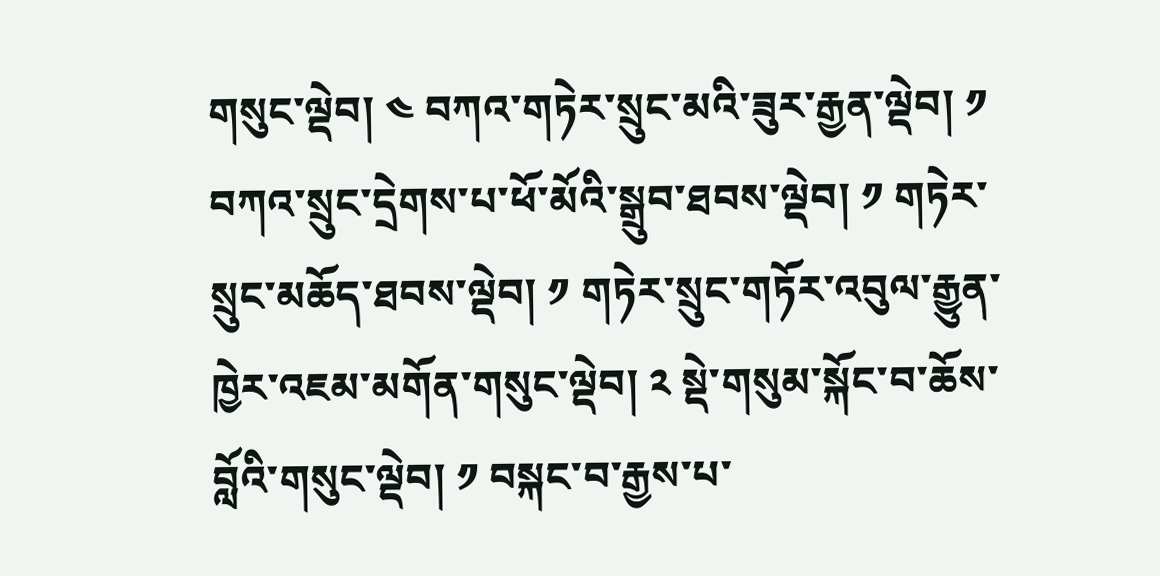གསུང་ལྡེབ། ༤ བཀའ་གཏེར་སྲུང་མའི་ཟུར་རྒྱན་ལྡེབ། ༡ བཀའ་སྲུང་དྲེགས་པ་ཕོ་མོའི་སྒྲུབ་ཐབས་ལྡེབ། ༡ གཏེར་སྲུང་མཆོད་ཐབས་ལྡེབ། ༡ གཏེར་སྲུང་གཏོར་འབུལ་རྒྱུན་ཁྱེར་འཇམ་མགོན་གསུང་ལྡེབ། ༢ སྡེ་གསུམ་སྐོང་བ་ཆོས་བློའི་གསུང་ལྡེབ། ༡ བསྐང་བ་རྒྱས་པ་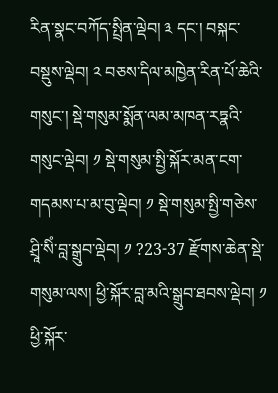རིན་སྣང་བཀོད་སྤྲིན་ལྡེབ། ༣ དང་། བསྐང་བསྡུས་ལྡེབ། ༢ བཅས་དིལ་མཁྱེན་རིན་པོ་ཆེའི་གསུང་། སྡེ་གསུམ་སྨོན་ལམ་མཁན་རཏྣའི་གསུང་ལྡེབ། ༡ སྡེ་གསུམ་སྤྱི་སྐོར་མན་ངག་གདམས་པ་མ་བུ་ལྡེབ། ༡ སྡེ་གསུམ་སྤྱི་གཅེས་ཤྲཱི་སིཾ་བླ་སྒྲུབ་ལྡེབ། ༡ ?23-37 རྫོགས་ཆེན་སྡེ་གསུམ་ལས། ཕྱི་སྐོར་བླ་མའི་སྒྲུབ་ཐབས་ལྡེབ། ༡ ཕྱི་སྐོར་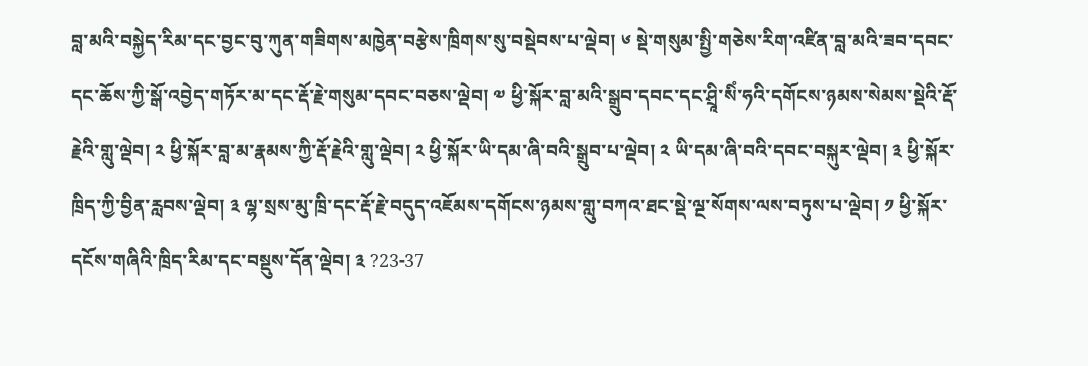བླ་མའི་བསྐྱེད་རིམ་དང་བྱང་བུ་ཀུན་གཟིགས་མཁྱེན་བརྩེས་ཁྲིགས་སུ་བསྡེབས་པ་ལྡེབ། ༦ སྡེ་གསུམ་སྤྱི་གཅེས་རིག་འཛིན་བླ་མའི་ཟབ་དབང་དང་ཆོས་ཀྱི་སྒོ་འབྱེད་གཏོར་མ་དང་རྡོ་རྗེ་གསུམ་དབང་བཅས་ལྡེབ། ༧ ཕྱི་སྐོར་བླ་མའི་སྒྲུབ་དབང་དང་ཤྲཱི་སིཾ་ཧའི་དགོངས་ཉམས་སེམས་སྡེའི་རྡོ་རྗེའི་གླུ་ལྡེབ། ༢ ཕྱི་སྐོར་བླ་མ་རྣམས་ཀྱི་རྡོ་རྗེའི་གླུ་ལྡེབ། ༢ ཕྱི་སྐོར་ཡི་དམ་ཞི་བའི་སྒྲུབ་པ་ལྡེབ། ༢ ཡི་དམ་ཞི་བའི་དབང་བསྐུར་ལྡེབ། ༣ ཕྱི་སྐོར་ཁྲིད་ཀྱི་བྱིན་རླབས་ལྡེབ། ༣ ལྷ་སྲས་མུ་ཁྲི་དང་རྡོ་རྗེ་བདུད་འཇོམས་དགོངས་ཉམས་གླུ་བཀའ་ཐང་སྡེ་ལྔ་སོགས་ལས་བཏུས་པ་ལྡེབ། ༡ ཕྱི་སྐོར་དངོས་གཞིའི་ཁྲིད་རིམ་དང་བསྡུས་དོན་ལྡེབ། ༣ ?23-37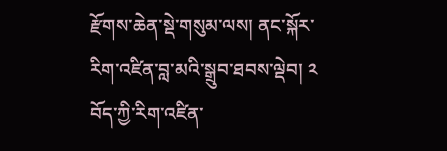རྫོགས་ཆེན་སྡེ་གསུམ་ལས། ནང་སྐོར་རིག་འཛིན་བླ་མའི་སྒྲུབ་ཐབས་ལྡེབ། ༢ བོད་ཀྱི་རིག་འཛིན་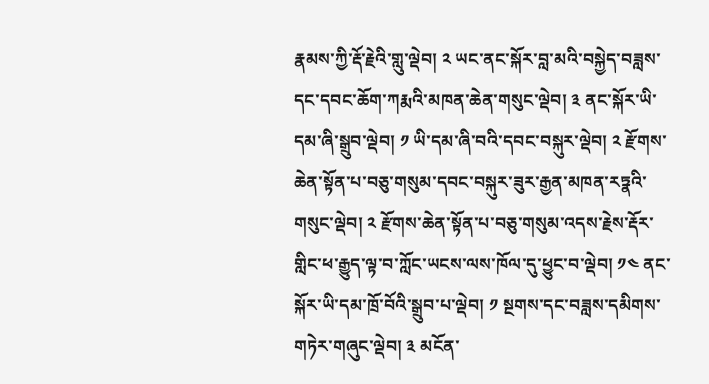རྣམས་ཀྱི་རྡོ་རྗེའི་གླུ་ལྡེབ། ༢ ཡང་ནང་སྐོར་བླ་མའི་བསྐྱེད་བཟླས་དང་དབང་ཆོག་ཀརྨའི་མཁན་ཆེན་གསུང་ལྡེབ། ༣ ནང་སྐོར་ཡི་དམ་ཞི་སྒྲུབ་ལྡེབ། ༡ ཡི་དམ་ཞི་བའི་དབང་བསྐུར་ལྡེབ། ༢ རྫོགས་ཆེན་སྟོན་པ་བཅུ་གསུམ་དབང་བསྐུར་ཟུར་རྒྱན་མཁན་རཏྣའི་གསུང་ལྡེབ། ༢ རྫོགས་ཆེན་སྟོན་པ་བཅུ་གསུམ་འདས་རྗེས་རྡོར་གླིང་ཕ་རྒྱུད་ལྟ་བ་ཀློང་ཡངས་ལས་ཁོལ་དུ་ཕྱུང་བ་ལྡེབ། ༡༤ ནང་སྐོར་ཡི་དམ་ཁྲོ་བོའི་སྒྲུབ་པ་ལྡེབ། ༡ སྔགས་དང་བཟླས་དམིགས་གཏེར་གཞུང་ལྡེབ། ༣ མངོན་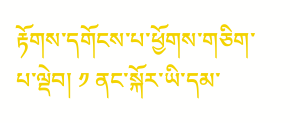རྟོགས་དགོངས་པ་ཕྱོགས་གཅིག་པ་ལྡེབ། ༡ ནང་སྐོར་ཡི་དམ་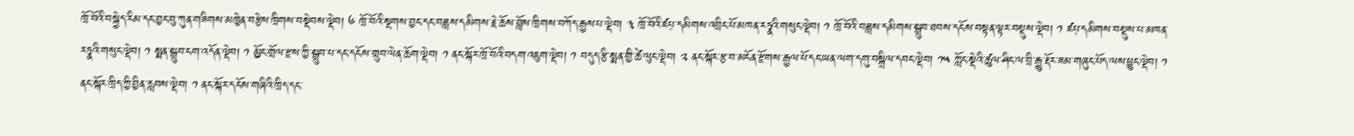ཁྲོ་བོའི་བསྐྱེད་རིམ་དང་བྱང་བུ་ཀུན་གཟིགས་མཁྱེན་བརྩེས་ཁྲིགས་བསྡེབས་ལྡེབ། ༦ ཁྲོ་བོའི་སྔགས་བྱང་དང་བཟླས་དམིགས་རྗེ་ཆོས་བློས་ཁྲིགས་བཀོད་རྒྱས་པ་ལྡེབ། ༣ ཁྲོ་བོའི་ཛཔ྄་དམིགས་འབྲིང་པོ་མཁན་རཏྣའི་གསུང་ལྡེབ། ༡ ཁྲོ་བོའི་བཟླས་དམིགས་སྒྲུབ་ཐབས་དངོས་བསྟན་ལྟར་བསྡུས་ལྡེབ། ༡ ཛཔ྄་དམིགས་བསྡུས་པ་མཁན་རཏྣའི་གསུང་ལྡེབ། ༡ སྨན་སྒྲུབ་ངག་འདོན་ལྡེབ། ༡ མྱོང་གྲོལ་རྫས་ཀྱི་སྒྲུབ་པ་དང་དངོས་གྲུབ་ལེན་ཆོག་ལྡེབ། ༡ ནང་སྐོར་ཁྲོ་བོའི་བདག་འཇུག་ལྡེབ། ༡ བདུད་རྩི་སྨན་གྱི་ཚེ་ལུང་ལྡེབ། ༢ ནང་སྐོར་རྩ་བ་མངོན་རྫོགས་རྒྱལ་པོ་དང་ཡན་ལག་དགུ་བསྒྲིལ་དབང་ལྡེབ། ༡༥ ཀློང་སྡེའི་ཚུལ་ཤིང་ལ་བྲི་རྒྱུ་རྡོར་ཟམ་གཞུང་པོད་ལས་ཕྱུང་ལྡེབ། ༡ ནང་སྐོར་ཁྲིད་ཀྱི་བྱིན་རླབས་ལྡེབ། ༡ ནང་སྐོར་དངོས་གཞིའི་ཁྲིད་དང་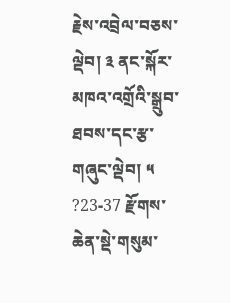རྗེས་འབྲེལ་བཅས་ལྡེབ། ༣ ནང་སྐོར་མཁའ་འགྲོའི་སྒྲུབ་ཐབས་དང་རྩ་གཞུང་ལྡེབ། ༥ ?23-37 རྫོགས་ཆེན་སྡེ་གསུམ་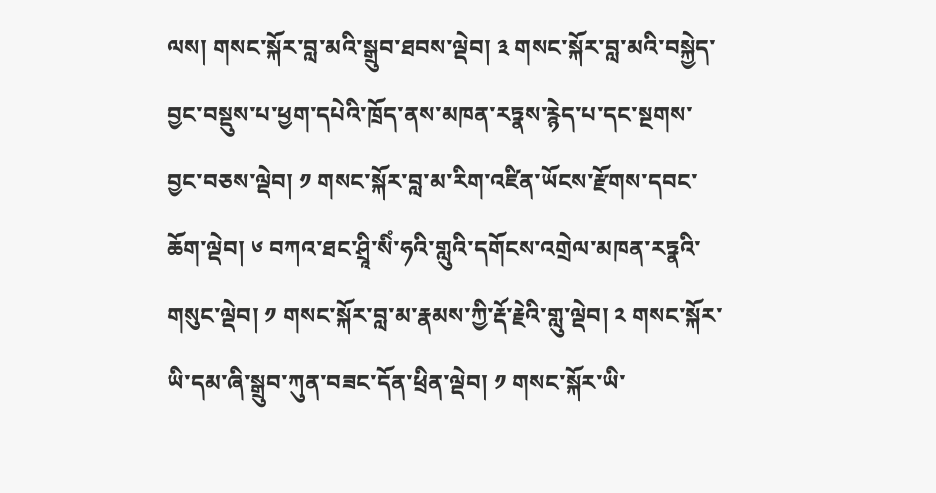ལས། གསང་སྐོར་བླ་མའི་སྒྲུབ་ཐབས་ལྡེབ། ༣ གསང་སྐོར་བླ་མའི་བསྐྱེད་བྱང་བསྡུས་པ་ཕྱག་དཔེའི་ཁྲོད་ནས་མཁན་རཏྣས་རྙེད་པ་དང་སྔགས་བྱང་བཅས་ལྡེབ། ༡ གསང་སྐོར་བླ་མ་རིག་འཛིན་ཡོངས་རྫོགས་དབང་ཆོག་ལྡེབ། ༦ བཀའ་ཐང་ཤྲཱི་སིཾ་ཧའི་གླུའི་དགོངས་འགྲེལ་མཁན་རཏྣའི་གསུང་ལྡེབ། ༡ གསང་སྐོར་བླ་མ་རྣམས་ཀྱི་རྡོ་རྗེའི་གླུ་ལྡེབ། ༢ གསང་སྐོར་ཡི་དམ་ཞི་སྒྲུབ་ཀུན་བཟང་དོན་ཕྲིན་ལྡེབ། ༡ གསང་སྐོར་ཡི་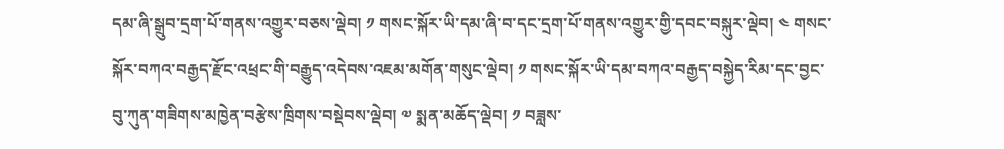དམ་ཞི་སྒྲུབ་དྲག་པོ་གནས་འགྱུར་བཅས་ལྡེབ། ༡ གསང་སྐོར་ཡི་དམ་ཞི་བ་དང་དྲག་པོ་གནས་འགྱུར་གྱི་དབང་བསྐུར་ལྡེབ། ༤ གསང་སྐོར་བཀའ་བརྒྱད་རྫོང་འཕྲང་གི་བརྒྱུད་འདེབས་འཇམ་མགོན་གསུང་ལྡེབ། ༡ གསང་སྐོར་ཡི་དམ་བཀའ་བརྒྱད་བསྐྱེད་རིམ་དང་བྱང་བུ་ཀུན་གཟིགས་མཁྱེན་བརྩེས་ཁྲིགས་བསྡེབས་ལྡེབ། ༧ སྨན་མཆོད་ལྡེབ། ༡ བཟླས་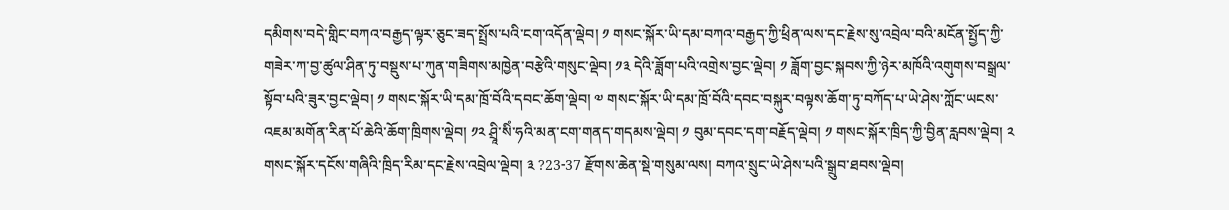དམིགས་བདེ་གླིང་བཀའ་བརྒྱད་ལྟར་ཅུང་ཟད་སྤྲོས་པའི་ངག་འདོན་ལྡེབ། ༡ གསང་སྐོར་ཡི་དམ་བཀའ་བརྒྱད་ཀྱི་ཕྲིན་ལས་དང་རྗེས་སུ་འབྲེལ་བའི་མངོན་སྤྱོད་ཀྱི་གཟེར་ཀ་བྱ་ཚུལ་ཤིན་ཏུ་བསྡུས་པ་ཀུན་གཟིགས་མཁྱེན་བརྩེའི་གསུང་ལྡེབ། ༡༣ དེའི་ཟློག་པའི་འགྲེས་བྱང་ལྡེབ། ༡ ཟློག་བྱང་སྐབས་ཀྱི་ཉེར་མཁོའི་འགུགས་བསྒྲལ་སྟོབ་པའི་ཟུར་བྱང་ལྡེབ། ༡ གསང་སྐོར་ཡི་དམ་ཁྲོ་བོའི་དབང་ཆོག་ལྡེབ། ༧ གསང་སྐོར་ཡི་དམ་ཁྲོ་བོའི་དབང་བསྐུར་བལྟས་ཆོག་ཏུ་བཀོད་པ་ཡེ་ཤེས་ཀློང་ཡངས་འཇམ་མགོན་རིན་པོ་ཆེའི་ཆོག་ཁྲིགས་ལྡེབ། ༡༢ ཤྲཱི་སིཾ་ཧའི་མན་ངག་གནད་གདམས་ལྡེབ། ༡ བུམ་དབང་དག་བརྗོད་ལྡེབ། ༡ གསང་སྐོར་ཁྲིད་ཀྱི་བྱིན་རླབས་ལྡེབ། ༢ གསང་སྐོར་དངོས་གཞིའི་ཁྲིད་རིམ་དང་རྗེས་འབྲེལ་ལྡེབ། ༣ ?23-37 རྫོགས་ཆེན་སྡེ་གསུམ་ལས། བཀའ་སྲུང་ཡེ་ཤེས་པའི་སྒྲུབ་ཐབས་ལྡེབ།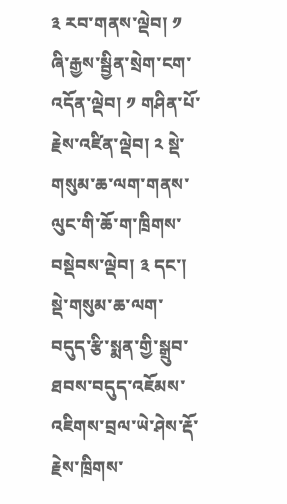༣ རབ་གནས་ལྡེབ། ༡ ཞི་རྒྱས་སྦྱིན་སྲེག་ངག་འདོན་ལྡེབ། ༡ གཤིན་པོ་རྗེས་འཛིན་ལྡེབ། ༢ སྡེ་གསུམ་ཆ་ལག་གནས་ལུང་གི་ཆོ་ག་ཁྲིགས་བསྡེབས་ལྡེབ། ༣ དང་། སྡེ་གསུམ་ཆ་ལག་བདུད་རྩི་སྨན་གྱི་སྒྲུབ་ཐབས་བདུད་འཇོམས་འཇིགས་བྲལ་ཡེ་ཤེས་རྡོ་རྗེས་ཁྲིགས་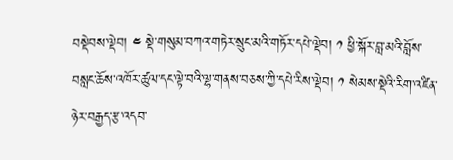བསྡེབས་ལྡེབ། ༤ སྡེ་གསུམ་བཀའ་གཏེར་སྲུང་མའི་གཏོར་དཔེ་ལྡེབ། ༡ ཕྱི་སྐོར་བླ་མའི་བློས་བསླང་ཆོས་འཁོར་ཚུལ་དང་ལྟེ་བའི་ལྷ་གནས་བཅས་ཀྱི་དཔེ་རིས་ལྡེབ། ༡ སེམས་སྡེའི་རིག་འཛིན་ཉེར་བརྒྱད་རྩ་འདབ་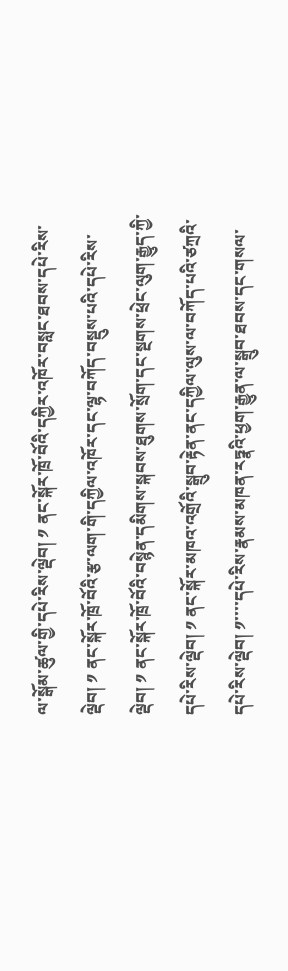ལ་སྒོམ་ཚུལ་གྱི་དཔེ་རིས་ལྡེབ། ༡ ནང་སྐོར་ཁྲོ་བོའི་དཀྱིར་འཁོར་བསླང་ཐབས་དཔེ་རིས་ལྡེབ། ༡ ནང་སྐོར་ཁྲོ་བོའི་རྩ་ལག་གི་དཀྱིལ་འཁོར་དང་ལྷ་བཀོད་བསྡུས་པའི་དཔེ་རིས་ལྡེབ། ༡ ནང་སྐོར་ཁྲོ་བོའི་བསྙེན་དམིགས་སྐབས་ཐུགས་སྲོག་དང་སྔགས་ཕྲེང་ལུག་རྒྱུད་ཀྱི་དཔེ་རིས་ལྡེབ། ༡ ནང་སྐོར་མཁའ་འགྲོའི་སྒྲུབ་རྟེན་ནང་དཀྱིལ་ལུས་ལ་བཀོད་པའི་ཙཀྲའི་དཔེ་རིས་ལྡེབ། ༡་་་་དཔེ་རིས་རྣམས་མཁན་རཏྣའི་ཕྱག་རྒྱུན་ལ་སྒྲུབ་ཐབས་དང་གསལ་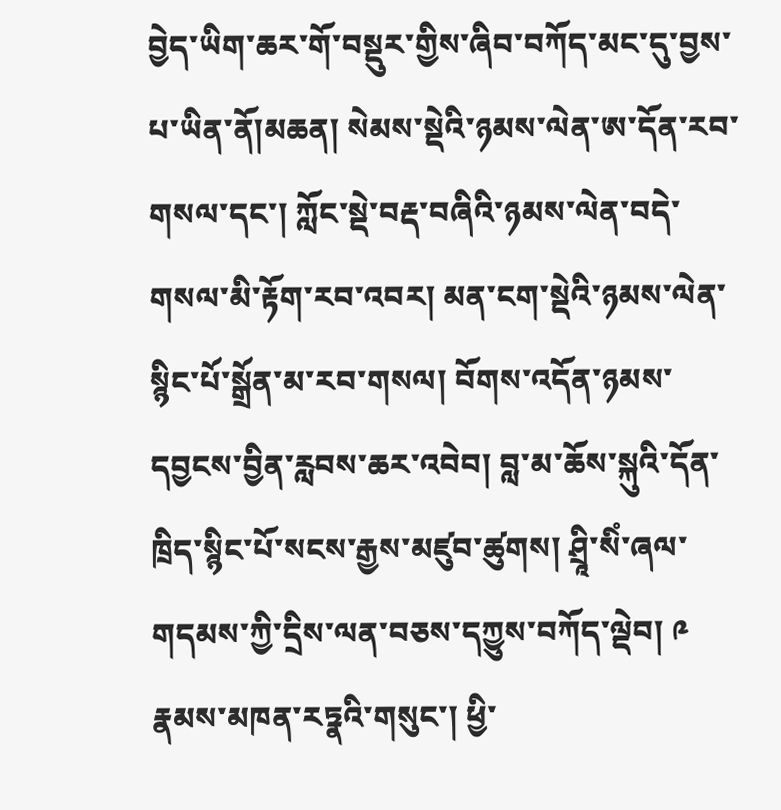བྱེད་ཡིག་ཆར་གོ་བསྡུར་གྱིས་ཞིབ་བཀོད་མང་དུ་བྱས་པ་ཡིན་ནོ།མཆན། སེམས་སྡེའི་ཉམས་ལེན་ཨ་དོན་རབ་གསལ་དང་། ཀློང་སྡེ་བརྡ་བཞིའི་ཉམས་ལེན་བདེ་གསལ་མི་རྟོག་རབ་འབར། མན་ངག་སྡེའི་ཉམས་ལེན་སྙིང་པོ་སྒྲོན་མ་རབ་གསལ། བོགས་འདོན་ཉམས་དབྱངས་བྱིན་རླབས་ཆར་འབེབ། བླ་མ་ཆོས་སྐུའི་དོན་ཁྲིད་སྙིང་པོ་སངས་རྒྱས་མཛུབ་ཚུགས། ཤྲཱི་སིཾ་ཞལ་གདམས་ཀྱི་དྲིས་ལན་བཅས་དཀྱུས་བཀོད་ལྡེབ། ༩ རྣམས་མཁན་རཏྣའི་གསུང་། ཕྱི་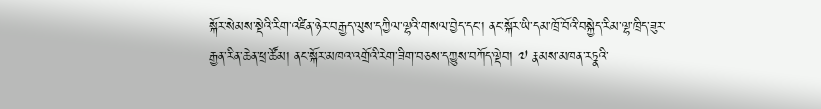སྐོར་སེམས་སྡེའི་རིག་འཛིན་ཉེར་བརྒྱད་ལུས་དཀྱིལ་ལྷའི་གསལ་བྱེད་དང་། ནང་སྐོར་ཡི་དམ་ཁྲོ་བོའི་བསྐྱེད་རིམ་ལྷ་ཁྲིད་ཟུར་རྒྱན་རིན་ཆེན་ཕྲ་ཚོམ། ནང་སྐོར་མཁའ་འགྲོའི་རེག་ཟིག་བཅས་དཀྱུས་བཀོད་ལྡེབ། ༧ རྣམས་མཁན་རཏྣའི་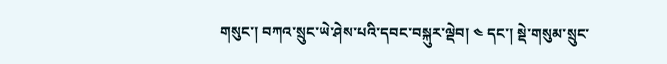གསུང་། བཀའ་སྲུང་ཡེ་ཤེས་པའི་དབང་བསྐུར་ལྡེབ། ༤ དང་། སྡེ་གསུམ་སྲུང་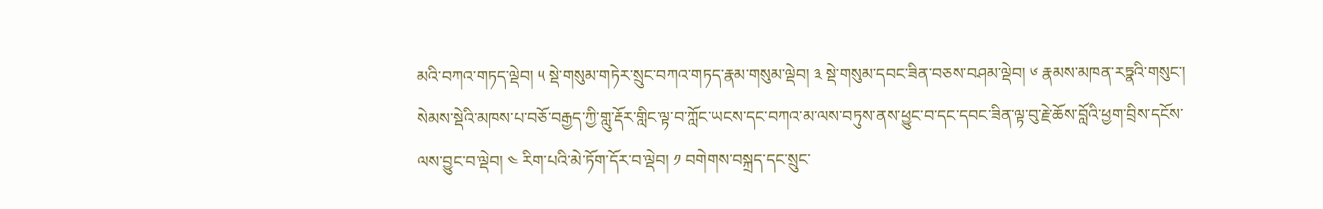མའི་བཀའ་གཏད་ལྡེབ། ༥ སྡེ་གསུམ་གཏེར་སྲུང་བཀའ་གཏད་རྣམ་གསུམ་ལྡེབ། ༣ སྡེ་གསུམ་དབང་ཟིན་བཅས་བཤམ་ལྡེབ། ༦ རྣམས་མཁན་རཏྣའི་གསུང་། སེམས་སྡེའི་མཁས་པ་བཅོ་བརྒྱད་ཀྱི་གླུ་རྡོར་གླིང་ལྟ་བ་ཀློང་ཡངས་དང་བཀའ་མ་ལས་བཏུས་ནས་ཕྱུང་བ་དང་དབང་ཟིན་ལྟ་བུ་རྗེ་ཆོས་བློའི་ཕྱག་བྲིས་དངོས་ལས་བྱུང་བ་ལྡེབ། ༤ རིག་པའི་མེ་ཏོག་དོར་བ་ལྡེབ། ༡ བགེགས་བསྐྲད་དང་སྲུང་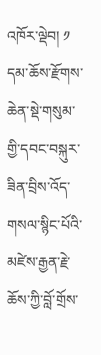འཁོར་ལྡེབ། ༡ དམ་ཆོས་རྫོགས་ཆེན་སྡེ་གསུམ་གྱི་དབང་བསྐུར་ཟིན་བྲིས་འོད་གསལ་སྙིང་པོའི་མཛེས་རྒྱན་རྗེ་ཆོས་ཀྱི་བློ་གྲོས་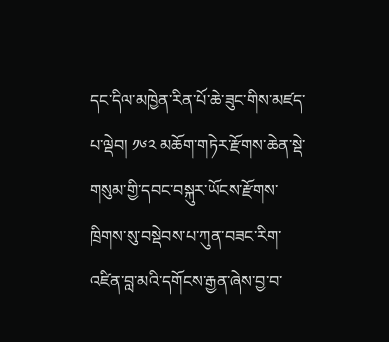དང་དིལ་མཁྱེན་རིན་པོ་ཆེ་ཟུང་གིས་མཛད་པ་ལྡེབ། ༡༦༢ མཆོག་གཏེར་རྫོགས་ཆེན་སྡེ་གསུམ་གྱི་དབང་བསྐུར་ཡོངས་རྫོགས་ཁྲིགས་སུ་བསྡེབས་པ་ཀུན་བཟང་རིག་འཛིན་བླ་མའི་དགོངས་རྒྱན་ཞེས་བྱ་བ་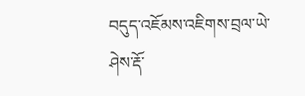བདུད་འཇོམས་འཇིགས་བྲལ་ཡེ་ཤེས་རྡོ་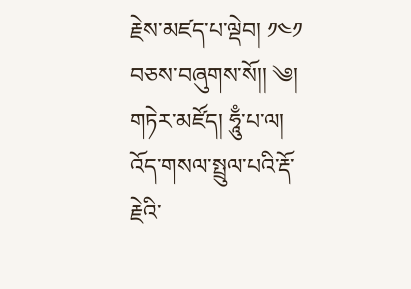རྗེས་མཛད་པ་ལྡེབ། ༡༤༡ བཅས་བཞུགས་སོ།། ༄། གཏེར་མཛོད། ཧཱུྃ་པ་ལ། འོད་གསལ་སྤྲུལ་པའི་རྡོ་རྗེའི་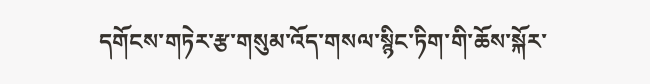དགོངས་གཏེར་རྩ་གསུམ་འོད་གསལ་སྙིང་ཏིག་གི་ཆོས་སྐོར་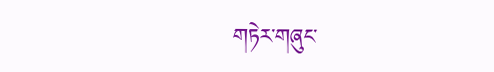གཏེར་གཞུང་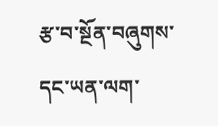རྩ་བ་སྔོན་བཞུགས་དང་ཡན་ལག་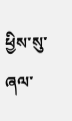ཕྱིས་སུ་ཞལ་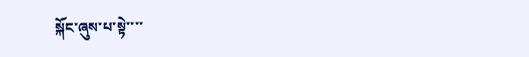སྐོང་ཞུས་པ་སྟེ་་་་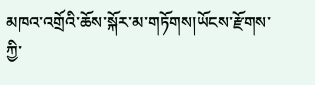མཁའ་འགྲོའི་ཆོས་སྐོར་མ་གཏོགས།ཡོངས་རྫོགས་ཀྱི་